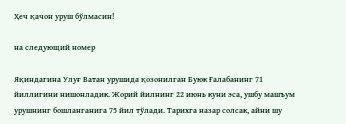Ҳеч қачон уруш бўлмасин!

на следующий номер

Яқиндагина Улуғ Ватан урушида қозонилган Буюк Ғалабанинг 71 йиллигини нишонладик. Жорий йилнинг 22 июнь куни эса, ушбу машъум урушнинг бошланганига 75 йил тўлади. Тарихга назар солсак, айни шу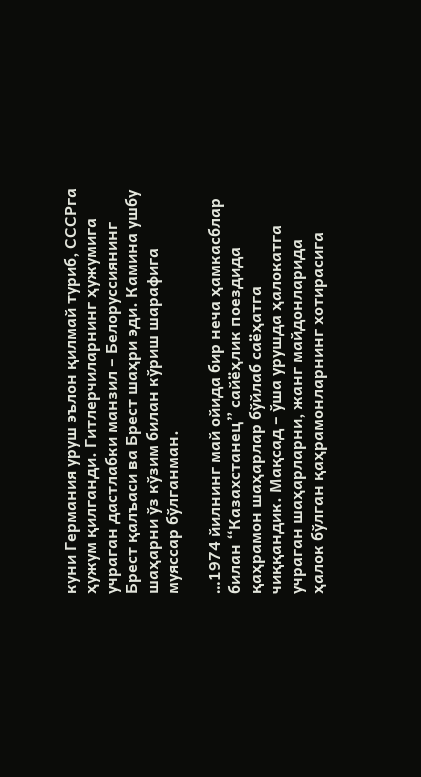куни Германия уруш эълон қилмай туриб, СССРга ҳужум қилганди. Гитлерчиларнинг ҳужумига учраган дастлабки манзил – Белоруссиянинг Брест қалъаси ва Брест шаҳри эди. Камина ушбу шаҳарни ўз кўзим билан кўриш шарафига муяссар бўлганман.

…1974 йилнинг май ойида бир неча ҳамкасблар билан “Казахстанец” сайёҳлик поездида қаҳрамон шаҳарлар бўйлаб саёҳатга чиққандик. Мақсад – ўша урушда ҳалокатга учраган шаҳарларни, жанг майдонларида ҳалок бўлган қаҳрамонларнинг хотирасига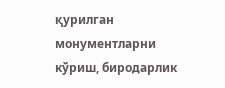қурилган монументларни кўриш, биродарлик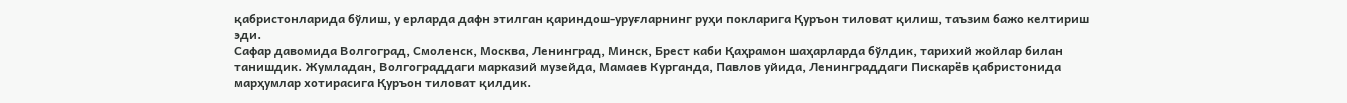қабристонларида бўлиш, у ерларда дафн этилган қариндош-уруғларнинг руҳи покларига Қуръон тиловат қилиш, таъзим бажо келтириш эди.
Сафар давомида Волгоград, Смоленск, Москва, Ленинград, Минск, Брест каби Қаҳрамон шаҳарларда бўлдик, тарихий жойлар билан танишдик. Жумладан, Волгограддаги марказий музейда, Мамаев Курганда, Павлов уйида, Ленинграддаги Пискарёв қабристонида марҳумлар хотирасига Қуръон тиловат қилдик.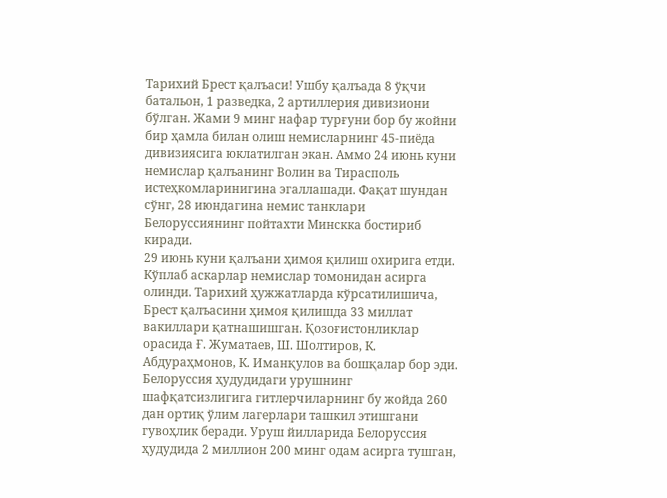Тарихий Брест қалъаси! Ушбу қалъада 8 ўқчи батальон, 1 разведка, 2 артиллерия дивизиони бўлган. Жами 9 минг нафар турғуни бор бу жойни бир ҳамла билан олиш немисларнинг 45-пиёда дивизиясига юклатилган экан. Аммо 24 июнь куни немислар қалъанинг Волин ва Тирасполь истеҳкомларинигина эгаллашади. Фақат шундан сўнг, 28 июндагина немис танклари Белоруссиянинг пойтахти Минскка бостириб киради.
29 июнь куни қалъани ҳимоя қилиш охирига етди. Кўплаб аскарлар немислар томонидан асирга олинди. Тарихий ҳужжатларда кўрсатилишича, Брест қалъасини ҳимоя қилишда 33 миллат вакиллари қатнашишган. Қозоғистонликлар орасида Ғ. Жуматаев, Ш. Шолтиров, К. Абдураҳмонов, К. Иманқулов ва бошқалар бор эди.
Белоруссия ҳудудидаги урушнинг шафқатсизлигига гитлерчиларнинг бу жойда 260 дан ортиқ ўлим лагерлари ташкил этишгани гувоҳлик беради. Уруш йилларида Белоруссия ҳудудида 2 миллион 200 минг одам асирга тушган,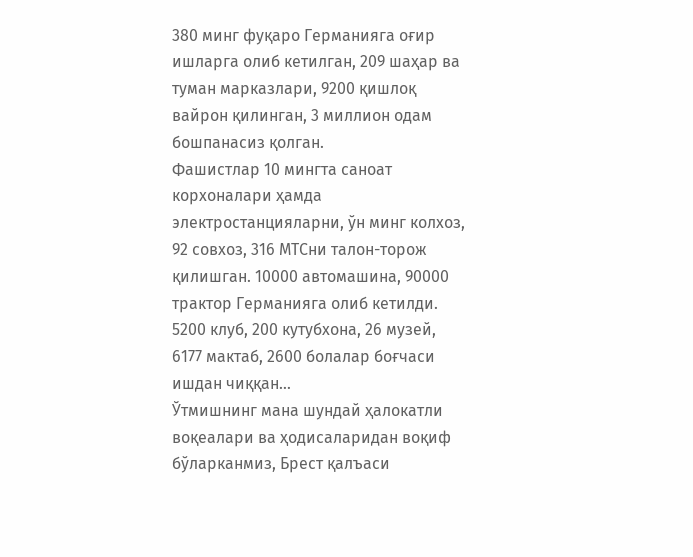380 минг фуқаро Германияга оғир ишларга олиб кетилган, 209 шаҳар ва туман марказлари, 9200 қишлоқ вайрон қилинган, 3 миллион одам бошпанасиз қолган.
Фашистлар 10 мингта саноат корхоналари ҳамда электростанцияларни, ўн минг колхоз, 92 совхоз, 316 МТСни талон-торож қилишган. 10000 автомашина, 90000 трактор Германияга олиб кетилди. 5200 клуб, 200 кутубхона, 26 музей, 6177 мактаб, 2600 болалар боғчаси ишдан чиққан…
Ўтмишнинг мана шундай ҳалокатли воқеалари ва ҳодисаларидан воқиф бўларканмиз, Брест қалъаси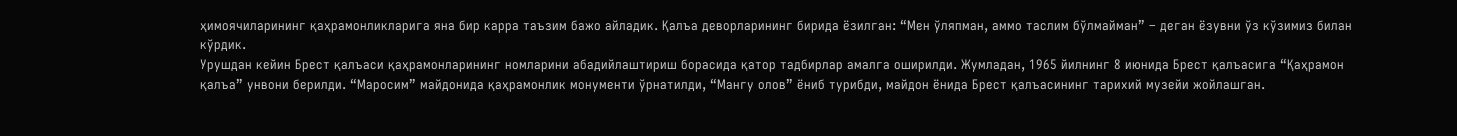ҳимоячиларининг қаҳрамонликларига яна бир карра таъзим бажо айладик. Қалъа деворларининг бирида ёзилган: “Мен ўляпман, аммо таслим бўлмайман” – деган ёзувни ўз кўзимиз билан кўрдик.
Урушдан кейин Брест қалъаси қаҳрамонларининг номларини абадийлаштириш борасида қатор тадбирлар амалга оширилди. Жумладан, 1965 йилнинг 8 июнида Брест қалъасига “Қаҳрамон қалъа” унвони берилди. “Маросим” майдонида қаҳрамонлик монументи ўрнатилди, “Мангу олов” ёниб турибди, майдон ёнида Брест қалъасининг тарихий музейи жойлашган.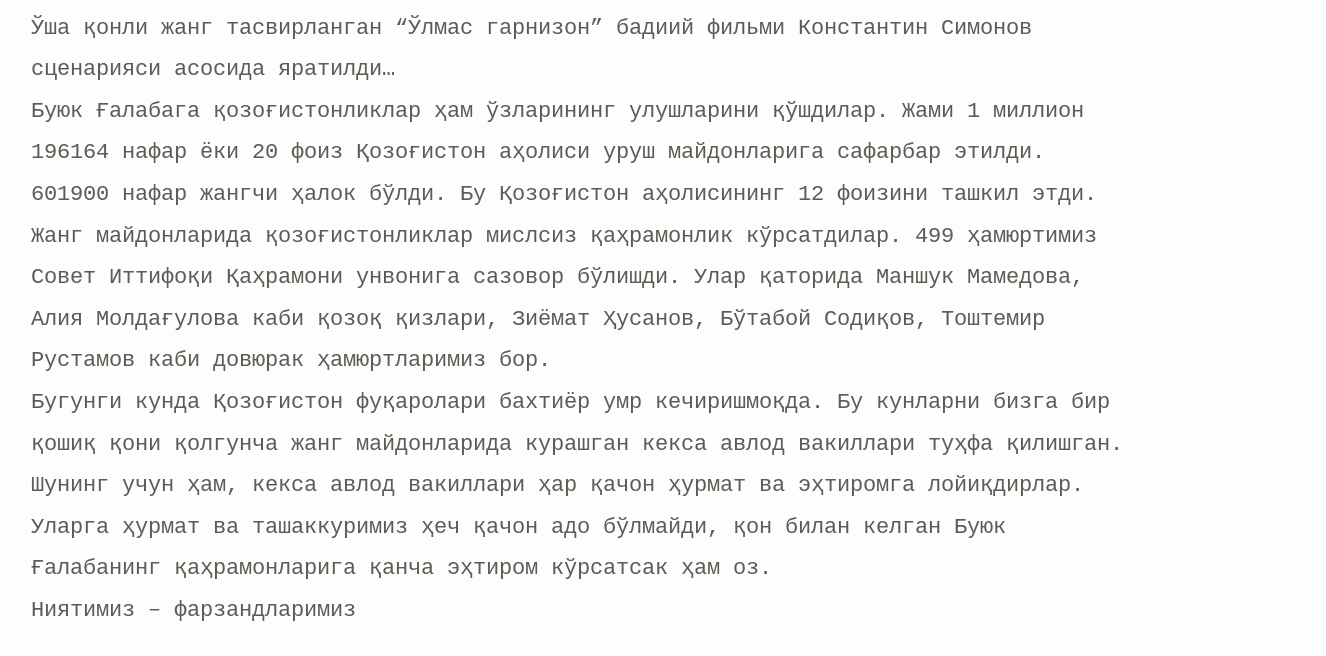Ўша қонли жанг тасвирланган “Ўлмас гарнизон” бадиий фильми Константин Симонов сценарияси асосида яратилди…
Буюк Ғалабага қозоғистонликлар ҳам ўзларининг улушларини қўшдилар. Жами 1 миллион 196164 нафар ёки 20 фоиз Қозоғистон аҳолиси уруш майдонларига сафарбар этилди. 601900 нафар жангчи ҳалок бўлди. Бу Қозоғистон аҳолисининг 12 фоизини ташкил этди. Жанг майдонларида қозоғистонликлар мислсиз қаҳрамонлик кўрсатдилар. 499 ҳамюртимиз Совет Иттифоқи Қаҳрамони унвонига сазовор бўлишди. Улар қаторида Маншук Мамедова, Алия Молдағулова каби қозоқ қизлари, Зиёмат Ҳусанов, Бўтабой Содиқов, Тоштемир Рустамов каби довюрак ҳамюртларимиз бор.
Бугунги кунда Қозоғистон фуқаролари бахтиёр умр кечиришмоқда. Бу кунларни бизга бир қошиқ қони қолгунча жанг майдонларида курашган кекса авлод вакиллари туҳфа қилишган. Шунинг учун ҳам, кекса авлод вакиллари ҳар қачон ҳурмат ва эҳтиромга лойиқдирлар. Уларга ҳурмат ва ташаккуримиз ҳеч қачон адо бўлмайди, қон билан келган Буюк Ғалабанинг қаҳрамонларига қанча эҳтиром кўрсатсак ҳам оз.
Ниятимиз – фарзандларимиз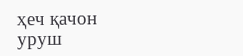ҳеч қачон уруш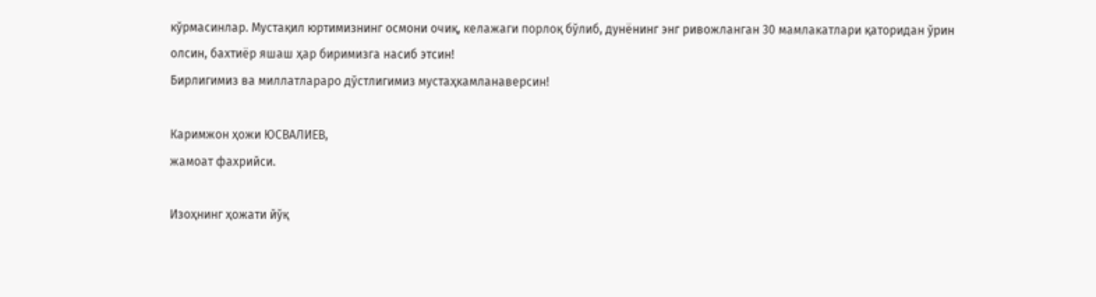кўрмасинлар. Мустақил юртимизнинг осмони очиқ, келажаги порлоқ бўлиб, дунёнинг энг ривожланган 30 мамлакатлари қаторидан ўрин олсин, бахтиёр яшаш ҳар биримизга насиб этсин!
Бирлигимиз ва миллатлараро дўстлигимиз мустаҳкамланаверсин!

Каримжон ҳожи ЮСВАЛИЕВ,
жамоат фахрийси.

Изоҳнинг ҳожати йўқ